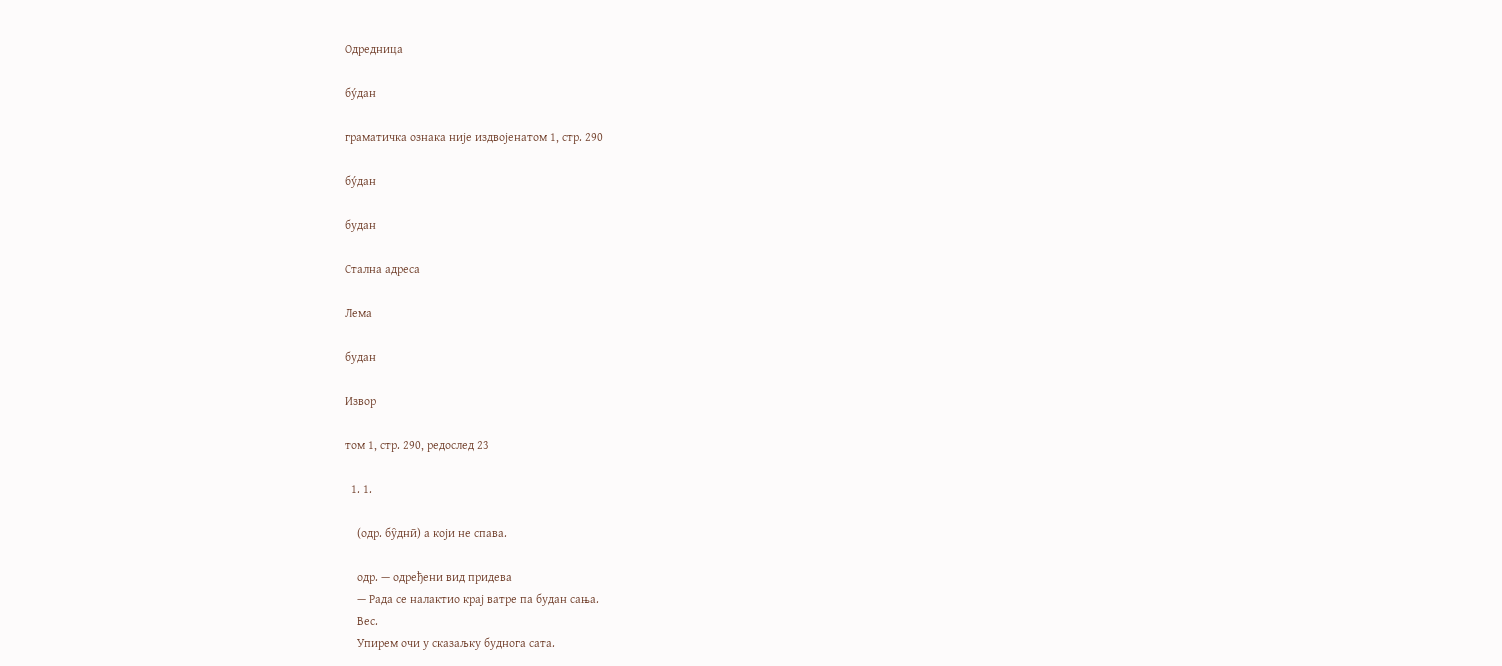Одредница

бу́дан

граматичка ознака није издвојенатом 1, стр. 290

бу́дан

будан

Стална адреса

Лема

будан

Извор

том 1, стр. 290, редослед 23

  1. 1.

    (одр. бу̑днӣ) а који не спава.

    одр. — одређени вид придева
    — Рада се налактио крај ватре па будан сања.
    Вес.
    Упирем очи у сказаљку буднога сата.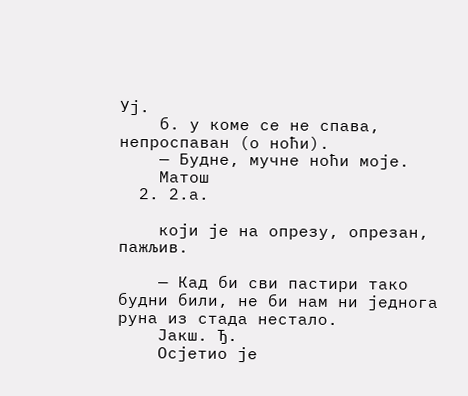Уј.
    б. у коме се не спава, непроспаван (о ноћи).
    — Будне, мучне ноћи моје.
    Матош
  2. 2.а.

    који је на опрезу, опрезан, пажљив.

    — Кад би сви пастири тако будни били, не би нам ни једнога руна из стада нестало.
    Јакш. Ђ.
    Осјетио је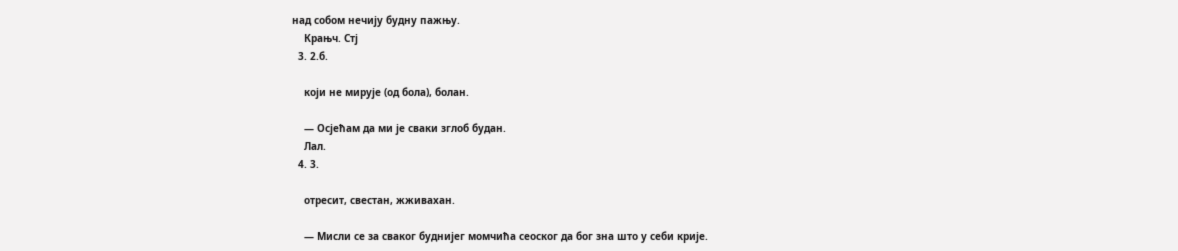над собом нечију будну пажњу.
    Крањч. Стј
  3. 2.б.

    који не мирује (од бола), болан.

    — Осјећам да ми је сваки зглоб будан.
    Лал.
  4. 3.

    отресит, свестан, жживахан.

    — Мисли се за сваког буднијег момчића сеоског да бог зна што у себи крије.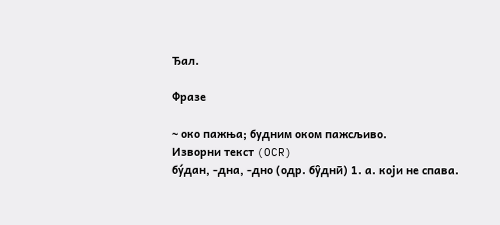Ђал.

Фразе

~ око пажња; будним оком пажсљиво.
Изворни текст (OCR)
бу́дан, -дна, -дно (одр. бу̑днӣ) 1. а. који не спава.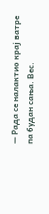— Рада се налактио крај ватре па будан сања. Вес.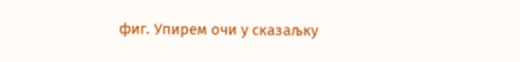фиг. Упирем очи у сказаљку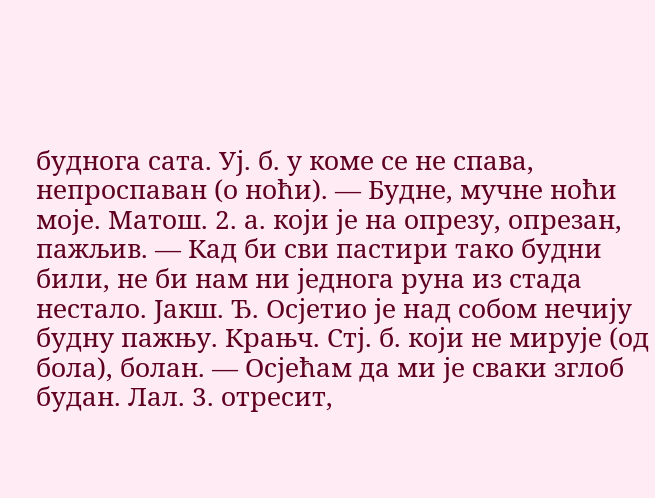буднога сата. Уј. б. у коме се не спава, непроспаван (о ноћи). — Будне, мучне ноћи моје. Матош. 2. а. који је на опрезу, опрезан, пажљив. — Кад би сви пастири тако будни били, не би нам ни једнога руна из стада нестало. Јакш. Ђ. Осјетио је над собом нечију будну пажњу. Крањч. Стј. б. који не мирује (од бола), болан. — Осјећам да ми је сваки зглоб будан. Лал. 3. отресит,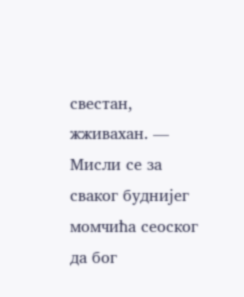свестан, жживахан. — Мисли се за сваког буднијег момчића сеоског да бог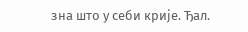зна што у себи крије. Ђал.